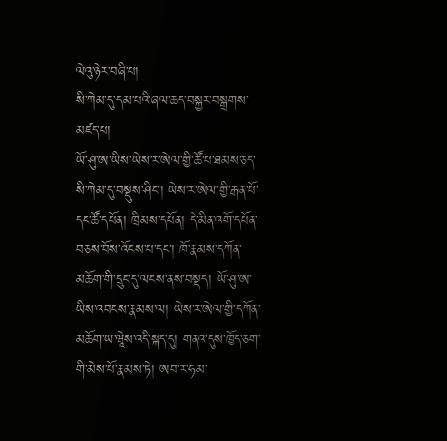ལེའུ་ཉེར་བཞི་པ།
སི་ཀེམ་དུ་དམ་པའི་ཞལ་ཆད་བསྐྱར་བསྒྲགས་མཛད་པ།
ཡོ་ཤུ་ཨ་ཡིས་ཡེས་ར་ཨེལ་གྱི་ཚོ་པ་ཐམས་ཅད་སི་ཀེམ་དུ་བསྡུས་ཤིང་། ཡེས་ར་ཨེལ་གྱི་རྒན་པོ་དང་ཚོ་དཔོན། ཁྲིམས་དཔོན། དེ་མིན་འགོ་དཔོན་བཅས་བོས་འོངས་པ་དང་། ཁོ་རྣམས་དཀོན་མཆོག་གི་དྲུང་དུ་ལངས་ནས་བསྡད། ཡོ་ཤུ་ཨ་ཡིས་འབངས་རྣམས་ལ། ཡེས་ར་ཨེལ་གྱི་དཀོན་མཆོག་ཡ་ཝཱེས་འདི་སྐད་དུ། གནའ་དུས་ཁྱོད་ཅག་གི་མེས་པོ་རྣམས་ཏེ། ཨབ་ར་ཧམ་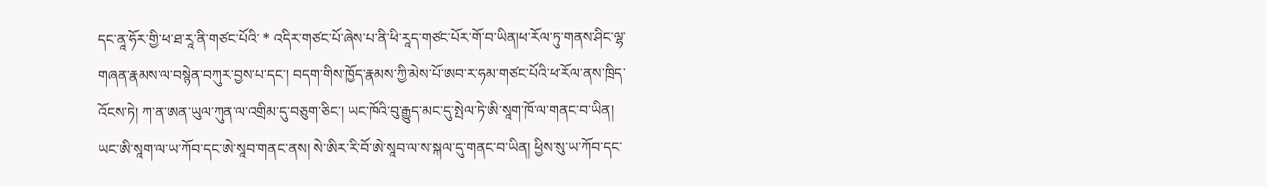དང་ནཱ་ཧོར་གྱི་ཕ་ཐ་རཱ་ནི་གཙང་པོའི་ * འདིར་གཙང་པོ་ཞེས་པ་ནི་ཕི་རཱད་གཙང་པོར་གོ་བ་ཡིན།ཕ་རོལ་ཏུ་གནས་ཤིང་ལྷ་གཞན་རྣམས་ལ་བསྙེན་བཀུར་བྱས་པ་དང་། བདག་གིས་ཁྱོད་རྣམས་ཀྱི་མེས་པོ་ཨབ་ར་ཧམ་གཙང་པོའི་ཕ་རོལ་ནས་ཁྲིད་འོངས་ཏེ། ཀ་ན་ཨན་ཡུལ་ཀུན་ལ་འགྲིམ་དུ་བཅུག་ཅིང་། ཡང་ཁོའི་བུ་རྒྱུད་མང་དུ་སྤེལ་ཏེ་ཨི་སཱག་ཁོ་ལ་གནང་བ་ཡིན། ཡང་ཨི་སཱག་ལ་ཡ་ཀོབ་དང་ཨེ་སཱབ་གནང་ནས། སེ་ཨིར་རི་བོ་ཨེ་སཱབ་ལ་ས་སྐལ་དུ་གནང་བ་ཡིན། ཕྱིས་སུ་ཡ་ཀོབ་དང་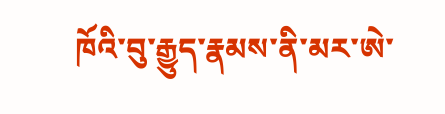ཁོའི་བུ་རྒྱུད་རྣམས་ནི་མར་ཨེ་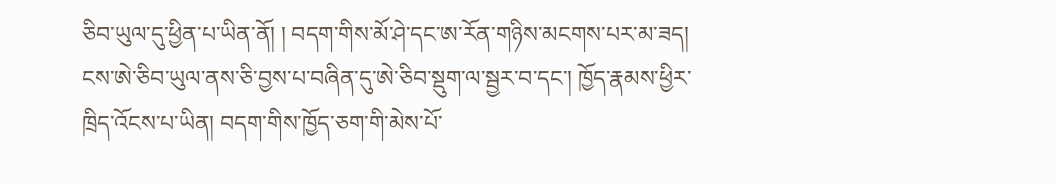ཅིབ་ཡུལ་དུ་ཕྱིན་པ་ཡིན་ནོ། ། བདག་གིས་མོ་ཤེ་དང་ཨ་རོན་གཉིས་མངགས་པར་མ་ཟད། ངས་ཨེ་ཅིབ་ཡུལ་ནས་ཅི་བྱས་པ་བཞིན་དུ་ཨེ་ཅིབ་སྡུག་ལ་སྦྱར་བ་དང་། ཁྱོད་རྣམས་ཕྱིར་ཁྲིད་འོངས་པ་ཡིན། བདག་གིས་ཁྱོད་ཅག་གི་མེས་པོ་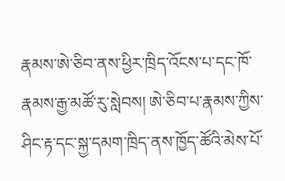རྣམས་ཨེ་ཅིབ་ནས་ཕྱིར་ཁྲིད་འོངས་པ་དང་ཁོ་རྣམས་རྒྱ་མཚོ་རུ་སླེབས། ཨེ་ཅིབ་པ་རྣམས་ཀྱིས་ཤིང་རྟ་དང་སྐྱ་དམག་ཁྲིད་ནས་ཁྱོད་ཚོའི་མེས་པོ་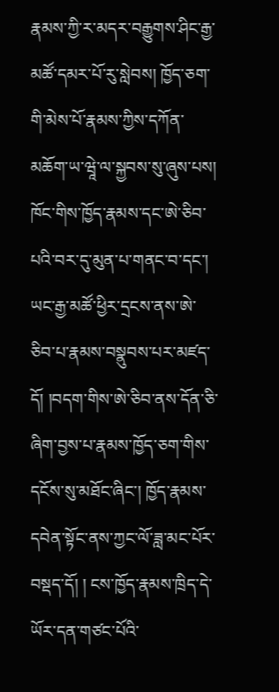རྣམས་ཀྱི་ར་མདར་བརྒྱུགས་ཤིང་རྒྱ་མཚོ་དམར་པོ་རུ་སླེབས། ཁྱོད་ཅག་གི་མེས་པོ་རྣམས་ཀྱིས་དཀོན་མཆོག་ཡ་ཝཱེ་ལ་སྐྱབས་སུ་ཞུས་པས། ཁོང་གིས་ཁྱོད་རྣམས་དང་ཨེ་ཅིབ་པའི་བར་དུ་མུན་པ་གནང་བ་དང་། ཡང་རྒྱ་མཚོ་ཕྱིར་དྲངས་ནས་ཨེ་ཅིབ་པ་རྣམས་བསྣུབས་པར་མཛད་དོ། །བདག་གིས་ཨེ་ཅིབ་ནས་དོན་ཅི་ཞིག་བྱས་པ་རྣམས་ཁྱོད་ཅག་གིས་དངོས་སུ་མཐོང་ཞིང་། ཁྱོད་རྣམས་དབེན་སྟོང་ནས་ཀྱང་ལོ་ཟླ་མང་པོར་བསྡད་དོ། ། ངས་ཁྱོད་རྣམས་ཁྲིད་དེ་ཡོར་དན་གཙང་པོའི་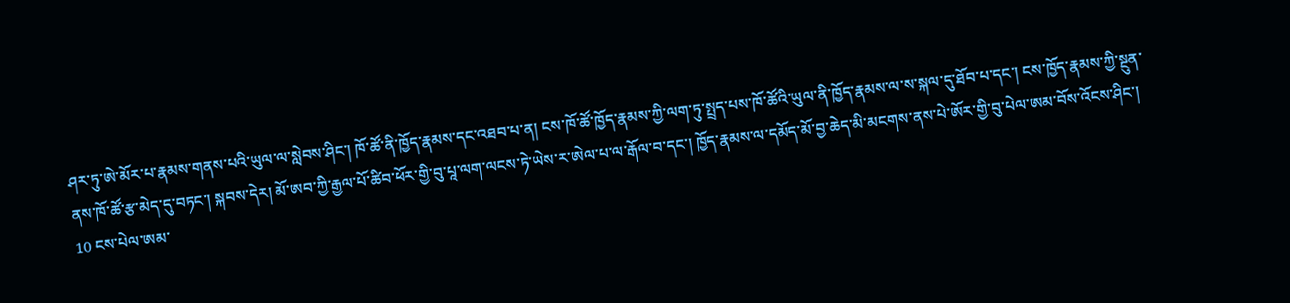ཤར་ཏུ་ཨེ་མོར་པ་རྣམས་གནས་པའི་ཡུལ་ལ་སླེབས་ཤིང་། ཁོ་ཚོ་ནི་ཁྱོད་རྣམས་དང་འཐབ་པ་ན། ངས་ཁོ་ཚོ་ཁྱོད་རྣམས་ཀྱི་ལག་ཏུ་སྤྲད་པས་ཁོ་ཚོའི་ཡུལ་ནི་ཁྱོད་རྣམས་ལ་ས་སྐལ་དུ་ཐོབ་པ་དང་། ངས་ཁྱོད་རྣམས་ཀྱི་སྔུན་ནས་ཁོ་ཚོ་རྩ་མེད་དུ་བཏང་། སྐབས་དེར། མོ་ཨབ་ཀྱི་རྒྱལ་པོ་ཚིབ་ཕོར་གྱི་བུ་པཱ་ལག་ལངས་ཏེ་ཡེས་ར་ཨེལ་པ་ལ་རྒོལ་བ་དང་། ཁྱོད་རྣམས་ལ་དམོད་མོ་བྱ་ཆེད་མི་མངགས་ནས་པེ་ཨོར་གྱི་བུ་པེལ་ཨམ་བོས་འོངས་ཤིང་། 10 ངས་པེལ་ཨམ་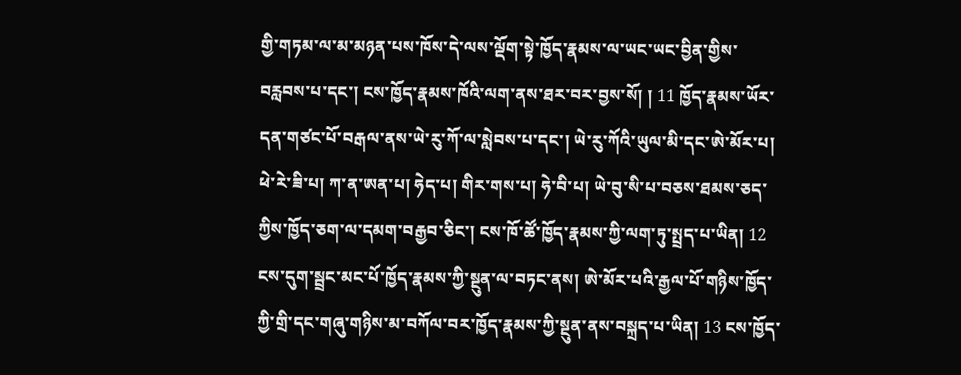གྱི་གཏམ་ལ་མ་མཉན་པས་ཁོས་དེ་ལས་ལྡོག་སྟེ་ཁྱོད་རྣམས་ལ་ཡང་ཡང་བྱིན་གྱིས་བརླབས་པ་དང་། ངས་ཁྱོད་རྣམས་ཁོའི་ལག་ནས་ཐར་བར་བྱས་སོ། ། 11 ཁྱོད་རྣམས་ཡོར་དན་གཙང་པོ་བརྒལ་ནས་ཡེ་རུ་ཀོ་ལ་སླེབས་པ་དང་། ཡེ་རུ་ཀོའི་ཡུལ་མི་དང་ཨེ་མོར་པ། ཕེ་རེ་ཟི་པ། ཀ་ན་ཨན་པ། ཧེད་པ། གིར་གས་པ། ཧེ་བི་པ། ཡེ་བུ་སི་པ་བཅས་ཐམས་ཅད་ཀྱིས་ཁྱོད་ཅག་ལ་དམག་བརྒྱབ་ཅིང་། ངས་ཁོ་ཚོ་ཁྱོད་རྣམས་ཀྱི་ལག་ཏུ་སྤྲད་པ་ཡིན། 12 ངས་དུག་སྦྲང་མང་པོ་ཁྱོད་རྣམས་ཀྱི་སྔུན་ལ་བཏང་ནས། ཨེ་མོར་པའི་རྒྱལ་པོ་གཉིས་ཁྱོད་ཀྱི་གྲི་དང་གཞུ་གཉིས་མ་བཀོལ་བར་ཁྱོད་རྣམས་ཀྱི་སྔུན་ནས་བསྐྲད་པ་ཡིན། 13 ངས་ཁྱོད་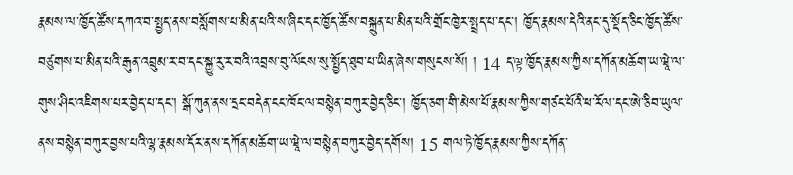རྣམས་ལ་ཁྱོད་ཚོས་དཀའ་བ་སྤྱད་ནས་བསློགས་པ་མིན་པའི་ས་ཞིང་དང་ཁྱོད་ཚོས་བསྐྲུན་པ་མིན་པའི་གྲོང་ཁྱེར་སྤྲད་པ་དང་། ཁྱོད་རྣམས་དེའི་ནང་དུ་སྡོད་ཅིང་ཁྱོད་ཚོས་བཙུགས་པ་མིན་པའི་རྒུན་འབྲུམ་ར་བ་དང་སྐྱུ་རུ་ར་བའི་འབྲས་བུ་ལོངས་སུ་སྤྱོད་ཐུབ་པ་ཡིན་ཞེས་གསུངས་སོ། ། 14 ད་ལྟ་ཁྱོད་རྣམས་ཀྱིས་དཀོན་མཆོག་ཡ་ཝཱེ་ལ་གུས་ཤིང་འཇིགས་པར་བྱེད་པ་དང་། སྒོ་ཀུན་ནས་དྲང་བདེན་ངང་ཁོང་ལ་བསྙེན་བཀུར་བྱེད་ཅིང་། ཁྱོད་ཅག་གི་མེས་པོ་རྣམས་ཀྱིས་གཙང་པོའི་ཕ་རོལ་དང་ཨེ་ཅིབ་ཡུལ་ནས་བསྙེན་བཀུར་བྱས་པའི་ལྷ་རྣམས་དོར་ནས་དཀོན་མཆོག་ཡ་ཝཱེ་ལ་བསྙེན་བཀུར་བྱེད་དགོས། 15 གལ་ཏེ་ཁྱོད་རྣམས་ཀྱིས་དཀོན་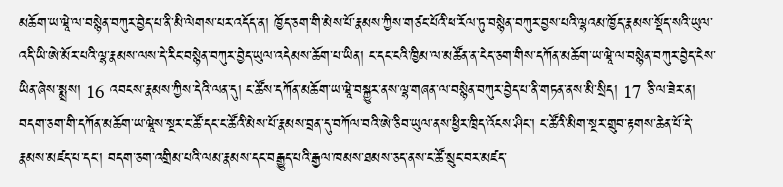མཆོག་ཡ་ཝཱེ་ལ་བསྙེན་བཀུར་བྱེད་པ་ནི་མི་ལེགས་པར་འདོད་ན། ཁྱོད་ཅག་གི་མེས་པོ་རྣམས་ཀྱིས་གཙང་པོའི་ཕ་རོལ་ཏུ་བསྙེན་བཀུར་བྱས་པའི་ལྷའམ་ཁྱོད་རྣམས་སྡོད་སའི་ཡུལ་འདི་ཡི་ཨེ་མོར་པའི་ལྷ་རྣམས་ལས་དེ་རིང་བསྙེན་བཀུར་བྱེད་ཡུལ་འདེམས་ཆོག་པ་ཡིན། ང་དང་ངའི་ཁྱིམ་ལ་མཚོན་ན་ངེད་ཅག་གིས་དཀོན་མཆོག་ཡ་ཝཱེ་ལ་བསྙེན་བཀུར་བྱེད་ངེས་ཡིན་ཞེས་སྨྲས། 16 འབངས་རྣམས་ཀྱིས་དེའི་ལན་དུ། ང་ཚོས་དཀོན་མཆོག་ཡ་ཝཱེ་བསྐྱུར་ནས་ལྷ་གཞན་ལ་བསྙེན་བཀུར་བྱེད་པ་ནི་གཏན་ནས་མི་སྲིད། 17 ཅི་ལ་ཟེར་ན། བདག་ཅག་གི་དཀོན་མཆོག་ཡ་ཝཱེས་སྔར་ང་ཚོ་དང་ང་ཚོའི་མེས་པོ་རྣམས་བྲན་དུ་བཀོལ་བའི་ཨེ་ཅིབ་ཡུལ་ནས་ཕྱིར་ཁྲིད་འོངས་ཤིང་། ང་ཚོའི་མིག་སྔར་གྲུབ་རྟགས་ཆེན་པོ་དེ་རྣམས་མཛད་པ་དང་། བདག་ཅག་འགྲིམ་པའི་ལམ་རྣམས་དང་བརྒྱུད་པའི་རྒྱལ་ཁམས་ཐམས་ཅད་ནས་ང་ཚོ་སྲུང་བར་མཛད་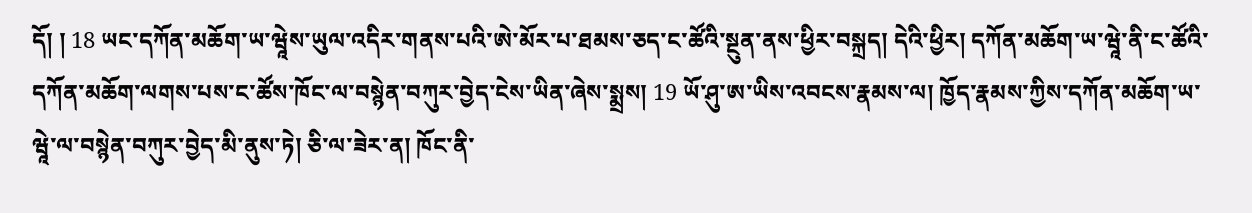དོ། ། 18 ཡང་དཀོན་མཆོག་ཡ་ཝཱེས་ཡུལ་འདིར་གནས་པའི་ཨེ་མོར་པ་ཐམས་ཅད་ང་ཚོའི་སྔུན་ནས་ཕྱིར་བསྐྲད། དེའི་ཕྱིར། དཀོན་མཆོག་ཡ་ཝཱེ་ནི་ང་ཚོའི་དཀོན་མཆོག་ལགས་པས་ང་ཚོས་ཁོང་ལ་བསྙེན་བཀུར་བྱེད་ངེས་ཡིན་ཞེས་སྨྲས། 19 ཡོ་ཤུ་ཨ་ཡིས་འབངས་རྣམས་ལ། ཁྱོད་རྣམས་ཀྱིས་དཀོན་མཆོག་ཡ་ཝཱེ་ལ་བསྙེན་བཀུར་བྱེད་མི་ནུས་ཏེ། ཅི་ལ་ཟེར་ན། ཁོང་ནི་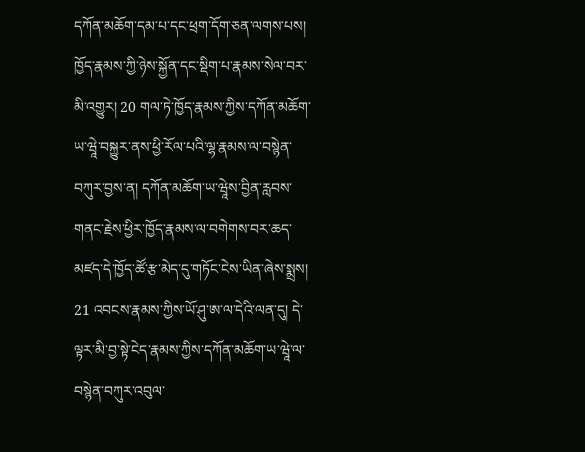དཀོན་མཆོག་དམ་པ་དང་ཕྲག་དོག་ཅན་ལགས་པས། ཁྱོད་རྣམས་ཀྱི་ཉེས་སྐྱོན་དང་སྡིག་པ་རྣམས་སེལ་བར་མི་འགྱུར། 20 གལ་ཏེ་ཁྱོད་རྣམས་ཀྱིས་དཀོན་མཆོག་ཡ་ཝཱེ་བསྐྱུར་ནས་ཕྱི་རོལ་པའི་ལྷ་རྣམས་ལ་བསྙེན་བཀུར་བྱས་ན། དཀོན་མཆོག་ཡ་ཝཱེས་བྱིན་རླབས་གནང་རྗེས་ཕྱིར་ཁྱོད་རྣམས་ལ་བགེགས་བར་ཆད་མཛད་དེ་ཁྱོད་ཚོ་རྩ་མེད་དུ་གཏོང་ངེས་ཡིན་ཞེས་སྨྲས། 21 འབངས་རྣམས་ཀྱིས་ཡོ་ཤུ་ཨ་ལ་དེའི་ལན་དུ། དེ་ལྟར་མི་བྱ་སྟེ་ངེད་རྣམས་ཀྱིས་དཀོན་མཆོག་ཡ་ཝཱེ་ལ་བསྙེན་བཀུར་འབུལ་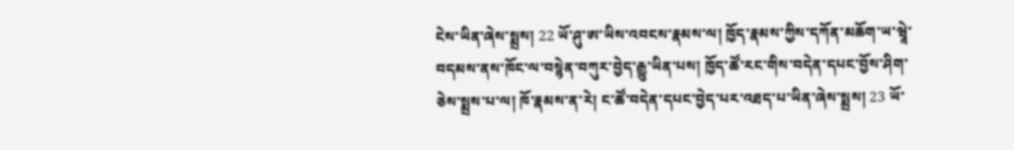ངེས་ཡིན་ཞེས་སྨྲས། 22 ཡོ་ཤུ་ཨ་ཡིས་འབངས་རྣམས་ལ། ཁྱོད་རྣམས་ཀྱིས་དཀོན་མཆོག་ཡ་ཝཱེ་བདམས་ནས་ཁོང་ལ་བསྙེན་བཀུར་བྱེད་རྒྱུ་ཡིན་པས། ཁྱོད་ཚོ་རང་གིས་བདེན་དཔང་བྱོས་ཤིག་ཅེས་སྨྲས་པ་ལ། ཁོ་རྣམས་ན་རེ། ང་ཚོ་བདེན་དཔང་བྱེད་པར་འཐད་པ་ཡིན་ཞེས་སྨྲས། 23 ཡོ་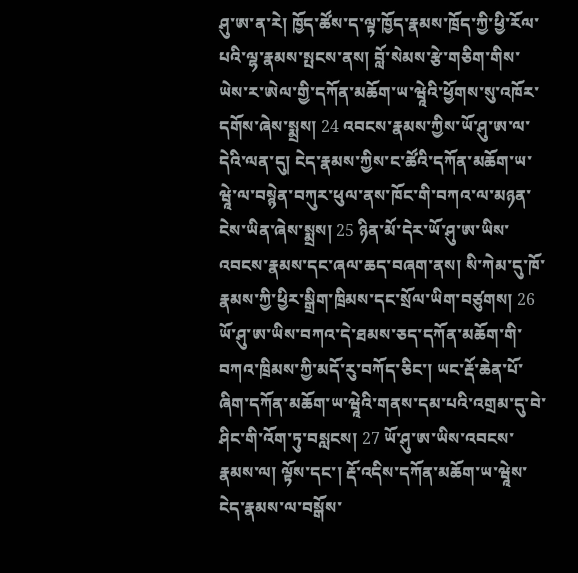ཤུ་ཨ་ན་རེ། ཁྱོད་ཚོས་ད་ལྟ་ཁྱོད་རྣམས་ཁྲོད་ཀྱི་ཕྱི་རོལ་པའི་ལྷ་རྣམས་སྤངས་ནས། བློ་སེམས་རྩེ་གཅིག་གིས་ཡེས་ར་ཨེལ་གྱི་དཀོན་མཆོག་ཡ་ཝཱེའི་ཕྱོགས་སུ་འཁོར་དགོས་ཞེས་སྨྲས། 24 འབངས་རྣམས་ཀྱིས་ཡོ་ཤུ་ཨ་ལ་དེའི་ལན་དུ། ངེད་རྣམས་ཀྱིས་ང་ཚོའི་དཀོན་མཆོག་ཡ་ཝཱེ་ལ་བསྙེན་བཀུར་ཕུལ་ནས་ཁོང་གི་བཀའ་ལ་མཉན་ངེས་ཡིན་ཞེས་སྨྲས། 25 ཉིན་མོ་དེར་ཡོ་ཤུ་ཨ་ཡིས་འབངས་རྣམས་དང་ཞལ་ཆད་བཞག་ནས། སི་ཀེམ་དུ་ཁོ་རྣམས་ཀྱི་ཕྱིར་སྒྲིག་ཁྲིམས་དང་སྲོལ་ཡིག་བཙུགས། 26 ཡོ་ཤུ་ཨ་ཡིས་བཀའ་དེ་ཐམས་ཅད་དཀོན་མཆོག་གི་བཀའ་ཁྲིམས་ཀྱི་མདོ་རུ་བཀོད་ཅིང་། ཡང་རྡོ་ཆེན་པོ་ཞིག་དཀོན་མཆོག་ཡ་ཝཱེའི་གནས་དམ་པའི་འགྲམ་དུ་བེ་ཤིང་གི་འོག་ཏུ་བསླངས། 27 ཡོ་ཤུ་ཨ་ཡིས་འབངས་རྣམས་ལ། ལྟོས་དང་། རྡོ་འདིས་དཀོན་མཆོག་ཡ་ཝཱེས་ངེད་རྣམས་ལ་བསྒོས་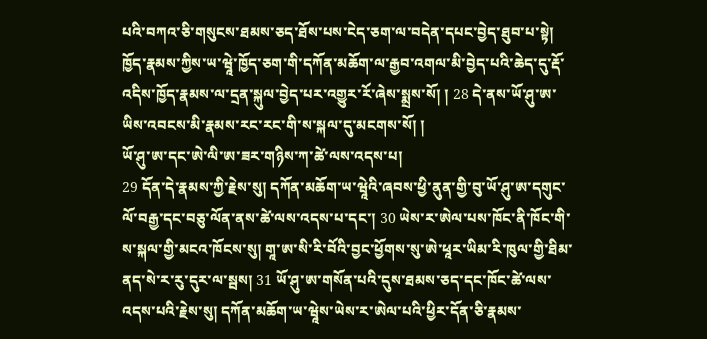པའི་བཀའ་ཅི་གསུངས་ཐམས་ཅད་ཐོས་པས་ངེད་ཅག་ལ་བདེན་དཔང་བྱེད་ཐུབ་པ་སྟེ། ཁྱོད་རྣམས་ཀྱིས་ཡ་ཝཱེ་ཁྱོད་ཅག་གི་དཀོན་མཆོག་ལ་རྒྱབ་འགལ་མི་བྱེད་པའི་ཆེད་དུ་རྡོ་འདིས་ཁྱོད་རྣམས་ལ་དྲན་སྐུལ་བྱེད་པར་འགྱུར་རོ་ཞེས་སྨྲས་སོ། ། 28 དེ་ནས་ཡོ་ཤུ་ཨ་ཡིས་འབངས་མི་རྣམས་རང་རང་གི་ས་སྐལ་དུ་མངགས་སོ། །
ཡོ་ཤུ་ཨ་དང་ཨེ་ལི་ཨ་ཟར་གཉིས་ཀ་ཚེ་ལས་འདས་པ།
29 དོན་དེ་རྣམས་ཀྱི་རྗེས་སུ། དཀོན་མཆོག་ཡ་ཝཱེའི་ཞབས་ཕྱི་ནུན་གྱི་བུ་ཡོ་ཤུ་ཨ་དགུང་ལོ་བརྒྱ་དང་བཅུ་ལོན་ནས་ཚེ་ལས་འདས་པ་དང་། 30 ཡེས་ར་ཨེལ་པས་ཁོང་ནི་ཁོང་གི་ས་སྐལ་གྱི་མངའ་ཁོངས་སུ། གཱ་ཨ་སི་རི་བོའི་བྱང་ཕྱོགས་སུ་ཨེ་ཕཱར་ཡིམ་རི་ཁུལ་གྱི་ཐིམ་ནད་སེ་ར་རུ་དུར་ལ་སྦས། 31 ཡོ་ཤུ་ཨ་གསོན་པའི་དུས་ཐམས་ཅད་དང་ཁོང་ཚེ་ལས་འདས་པའི་རྗེས་སུ། དཀོན་མཆོག་ཡ་ཝཱེས་ཡེས་ར་ཨེལ་པའི་ཕྱིར་དོན་ཅི་རྣམས་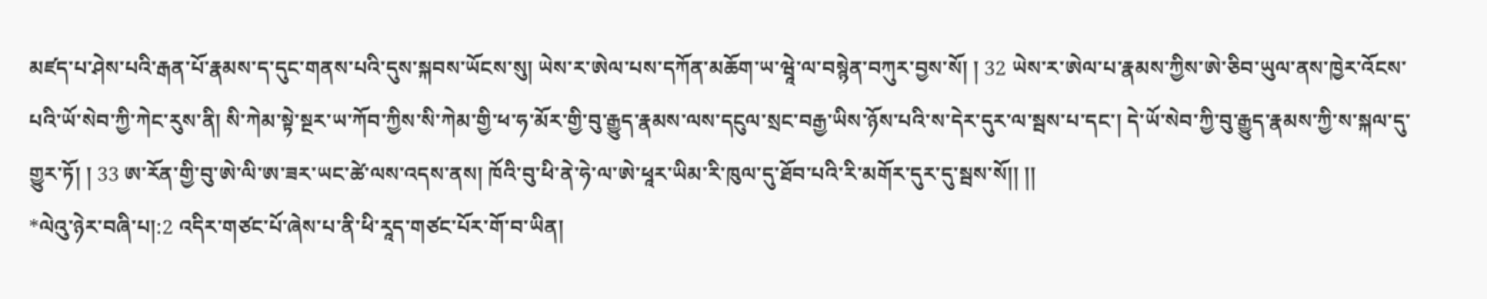མཛད་པ་ཤེས་པའི་རྒན་པོ་རྣམས་ད་དུང་གནས་པའི་དུས་སྐབས་ཡོངས་སུ། ཡེས་ར་ཨེལ་པས་དཀོན་མཆོག་ཡ་ཝཱེ་ལ་བསྙེན་བཀུར་བྱས་སོ། ། 32 ཡེས་ར་ཨེལ་པ་རྣམས་ཀྱིས་ཨེ་ཅིབ་ཡུལ་ནས་ཁྱེར་འོངས་པའི་ཡོ་སེབ་ཀྱི་ཀེང་རུས་ནི། སི་ཀེམ་སྟེ་སྔར་ཡ་ཀོབ་ཀྱིས་སི་ཀེམ་གྱི་ཕ་ཧ་མོར་གྱི་བུ་རྒྱུད་རྣམས་ལས་དངུལ་སྲང་བརྒྱ་ཡིས་ཉོས་པའི་ས་དེར་དུར་ལ་སྦས་པ་དང་། དེ་ཡོ་སེབ་ཀྱི་བུ་རྒྱུད་རྣམས་ཀྱི་ས་སྐལ་དུ་གྱུར་ཏོ། ། 33 ཨ་རོན་གྱི་བུ་ཨེ་ལི་ཨ་ཟར་ཡང་ཚེ་ལས་འདས་ནས། ཁོའི་བུ་ཕི་ནེ་ཧེ་ལ་ཨེ་ཕཱར་ཡིམ་རི་ཁུལ་དུ་ཐོབ་པའི་རི་མགོར་དུར་དུ་སྦས་སོ།། །།
*ལེའུ་ཉེར་བཞི་པ།:2 འདིར་གཙང་པོ་ཞེས་པ་ནི་ཕི་རཱད་གཙང་པོར་གོ་བ་ཡིན།